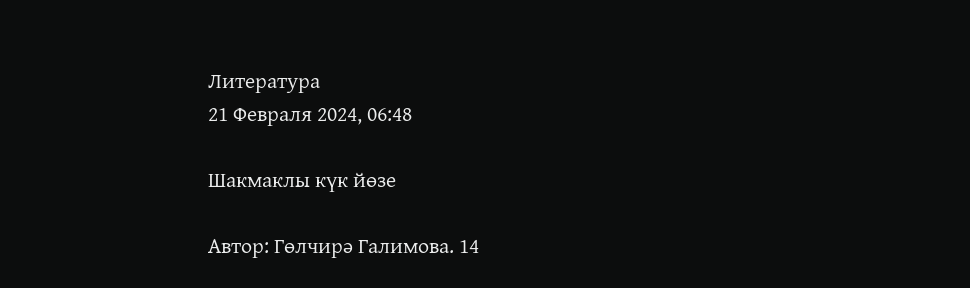Литература
21 Февраля 2024, 06:48

Шакмаклы күк йөзе

Автор: Гөлчирә Галимова. 14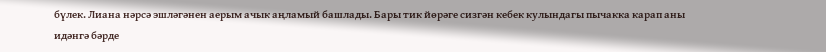бүлек. Лиана нәрсә эшләгәнен аерым ачык аңламый башлады. Бары тик йөрәге сизгән кебек кулындагы пычакка карап аны идәнгә бәрде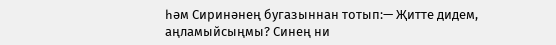һәм Сиринәнең бугазыннан тотып:— Җитте дидем, аңламыйсыңмы? Синең ни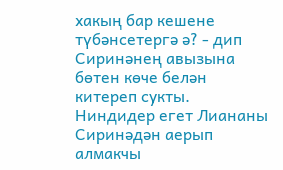хакың бар кешене түбәнсетергә ә? - дип Сиринәнең авызына бөтен көче белән китереп сукты. Ниндидер егет Лиананы Сиринәдән аерып алмакчы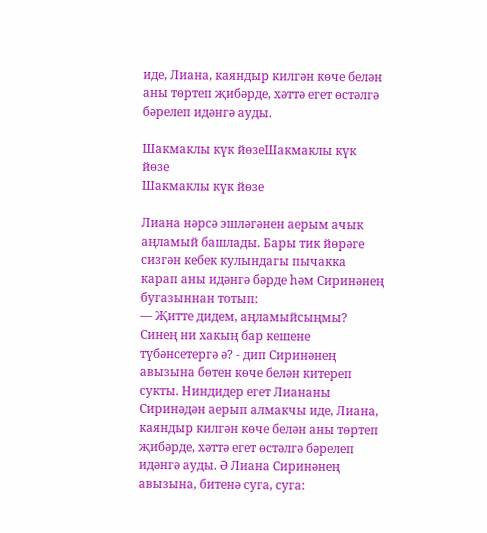иде, Лиана, каяндыр килгән көче белән аны төртеп җибәрде, хәттә егет өстәлгә бәрелеп идәнгә ауды.

Шакмаклы күк йөзеШакмаклы күк йөзе
Шакмаклы күк йөзе

Лиана нәрсә эшләгәнен аерым ачык аңламый башлады. Бары тик йөрәге сизгән кебек кулындагы пычакка карап аны идәнгә бәрде һәм Сиринәнең бугазыннан тотып:
— Җитте дидем, аңламыйсыңмы? Синең ни хакың бар кешене түбәнсетергә ә? - дип Сиринәнең авызына бөтен көче белән китереп сукты. Ниндидер егет Лиананы Сиринәдән аерып алмакчы иде, Лиана, каяндыр килгән көче белән аны төртеп җибәрде, хәттә егет өстәлгә бәрелеп идәнгә ауды. Ә Лиана Сиринәнең авызына, битенә суга, суга: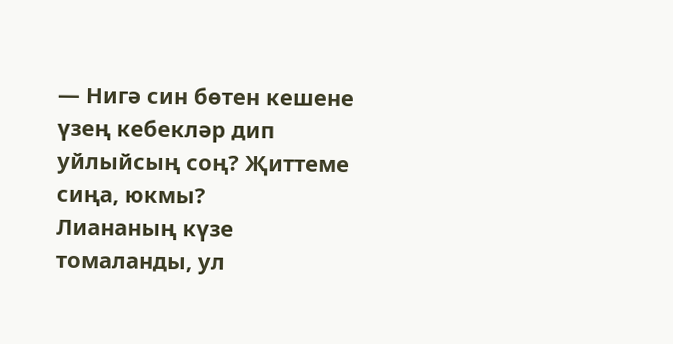— Нигә син бөтен кешене үзең кебекләр дип уйлыйсың соң? Җиттеме сиңа, юкмы?
Лиананың күзе томаланды, ул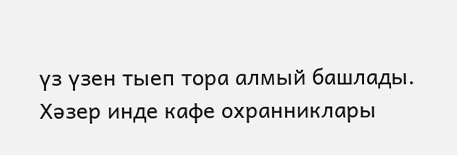үз үзен тыеп тора алмый башлады. Хәзер инде кафе охранниклары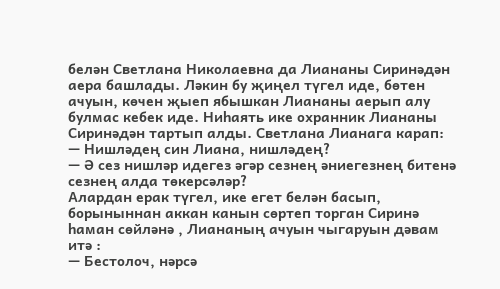белән Светлана Николаевна да Лиананы Сиринәдән аера башлады. Ләкин бу җиңел түгел иде, бөтен ачуын, көчен җыеп ябышкан Лиананы аерып алу булмас кебек иде. Ниһаять ике охранник Лиананы Сиринәдән тартып алды. Светлана Лианага карап:
— Нишләдең син Лиана, нишләдең?
— Ә сез нишләр идегез әгәр сезнең әниегезнең битенә сезнең алда төкерсәләр?
Алардан ерак түгел, ике егет белән басып, борыныннан аккан канын сөртеп торган Сиринә һаман сөйләнә , Лиананың ачуын чыгаруын дәвам итә :
— Бестолоч, нәрсә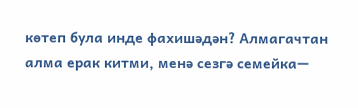көтеп була инде фахишәдән? Алмагачтан алма ерак китми, менә сезгә семейка—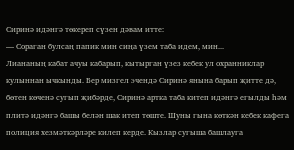Сиринә идәнгә төкереп сүзен дәвам итте:
— Сораган булсаң папик мин сиңа үзем таба идем, мин...
Лиананың кабат ачуы кабарып, кытырган үзез кебек ул охранниклар кулыннан ычкынды. Бер мизгел эчендә Сиринә янына барып җитте дә, бөтен көченә сугып җибәрде, Сиринә артка таба китеп идәнгә егылды һәм плитә идәнгә башы белән шак итеп төште. Шуны гына көткән кебек кафега полиция хезмәткәрләре килеп керде. Кызлар сугыша башлауга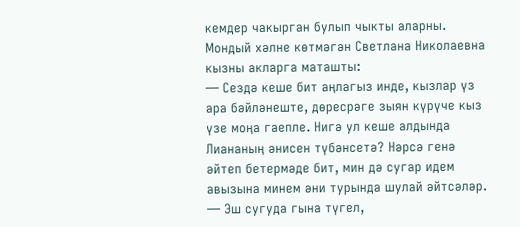кемдер чакырган булып чыкты аларны. Мондый хәлне көтмәгән Светлана Николаевна кызны акларга маташты:
— Сездә кеше бит аңлагыз инде, кызлар үз ара бәйләнеште, дөресрәге зыян күрүче кыз үзе моңа гаепле. Нигә ул кеше алдында Лиананың әнисен түбәнсетә? Нәрсә генә әйтеп бетермәде бит, мин дә сугар идем авызына минем әни турында шулай әйтсәләр.
— Эш сугуда гына түгел,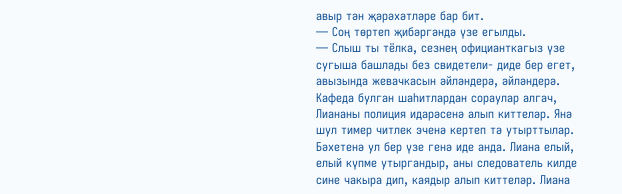авыр тән җәрәхәтләре бар бит.
— Соң төртеп җибәргәндә үзе егылды.
— Слыш ты тёлка, сезнең официанткагыз үзе сугыша башлады без свидетели- диде бер егет, авызында жевачкасын әйләндерә, әйләндерә.
Кафеда булган шаһитлардан сораулар алгач, Лиананы полиция идарәсенә алып киттеләр. Янә шул тимер читлек эченә кертеп тә утырттылар. Бәхетенә ул бер үзе генә иде анда. Лиана елый, елый күпме утыргандыр, аны следователь килде сине чакыра дип, каядыр алып киттеләр. Лиана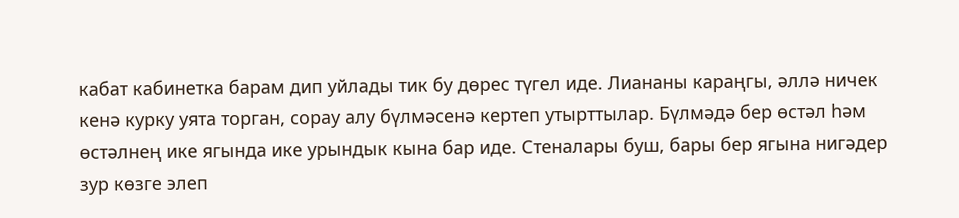кабат кабинетка барам дип уйлады тик бу дөрес түгел иде. Лиананы караңгы, әллә ничек кенә курку уята торган, сорау алу бүлмәсенә кертеп утырттылар. Бүлмәдә бер өстәл һәм өстәлнең ике ягында ике урындык кына бар иде. Стеналары буш, бары бер ягына нигәдер зур көзге элеп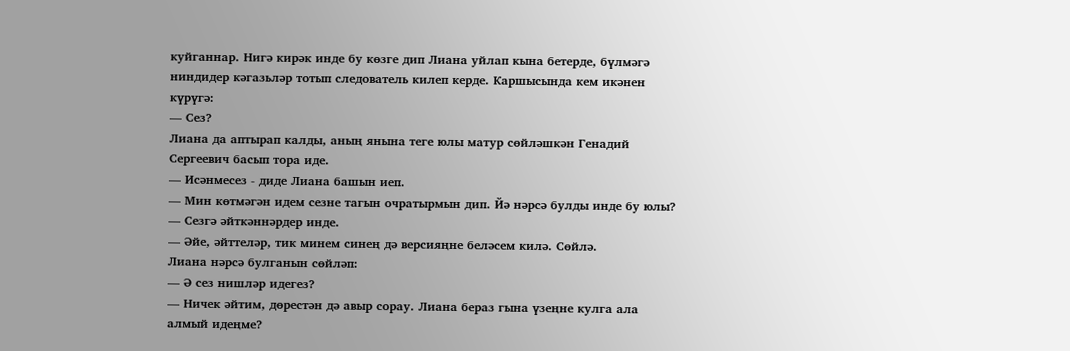куйганнар. Нигә кирәк инде бу көзге дип Лиана уйлап кына бетерде, бүлмәгә ниндидер кәгазьләр тотып следователь килеп керде. Каршысында кем икәнен күрүгә:
— Сез?
Лиана да аптырап калды, аның янына теге юлы матур сөйләшкән Генадий Сергеевич басып тора иде.
— Исәнмесез - диде Лиана башын иеп.
— Мин көтмәгән идем сезне тагын очратырмын дип. Йә нәрсә булды инде бу юлы?
— Сезгә әйткәннәрдер инде.
— Әйе, әйттеләр, тик минем синең дә версияңне беләсем килә. Сөйлә.
Лиана нәрсә булганын сөйләп:
— Ә сез нишләр идегез?
— Ничек әйтим, дөрестән дә авыр сорау. Лиана бераз гына үзеңне кулга ала алмый идеңме?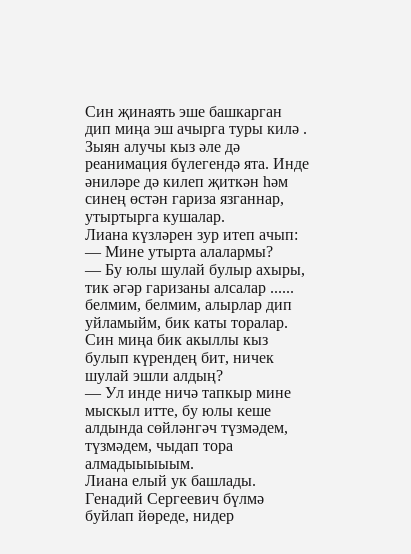Син җинаять эше башкарган дип миңа эш ачырга туры килә . Зыян алучы кыз әле дә реанимация бүлегендә ята. Инде әниләре дә килеп җиткән һәм синең өстән гариза язганнар, утыртырга кушалар.
Лиана күзләрен зур итеп ачып:
— Мине утырта алалармы?
— Бу юлы шулай булыр ахыры, тик әгәр гаризаны алсалар ...... белмим, белмим, алырлар дип уйламыйм, бик каты торалар. Син миңа бик акыллы кыз булып күрендең бит, ничек шулай эшли алдың?
— Ул инде ничә тапкыр мине мыскыл итте, бу юлы кеше алдында сөйләнгәч түзмәдем, түзмәдем, чыдап тора алмадыыыыым.
Лиана елый ук башлады. Генадий Сергеевич бүлмә буйлап йөреде, нидер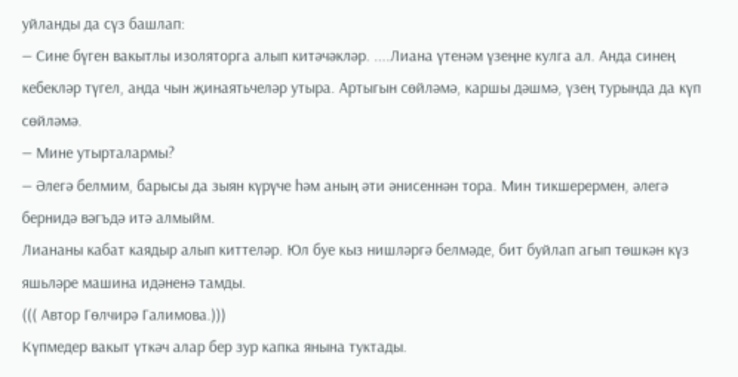уйланды да сүз башлап:
— Сине бүген вакытлы изоляторга алып китәчәкләр. ....Лиана үтенәм үзеңне кулга ал. Анда синең кебекләр түгел, анда чын җинаятьчеләр утыра. Артыгын сөйләмә, каршы дәшмә, үзең турында да күп сөйләмә.
— Мине утырталармы?
— Әлегә белмим, барысы да зыян күрүче һәм аның әти әнисеннән тора. Мин тикшерермен, әлегә бернидә вәгъдә итә алмыйм.
Лиананы кабат каядыр алып киттеләр. Юл буе кыз нишләргә белмәде, бит буйлап агып төшкән күз яшьләре машина идәненә тамды.
((( Автор Гөлчирә Галимова.)))
Күпмедер вакыт үткәч алар бер зур капка янына туктады.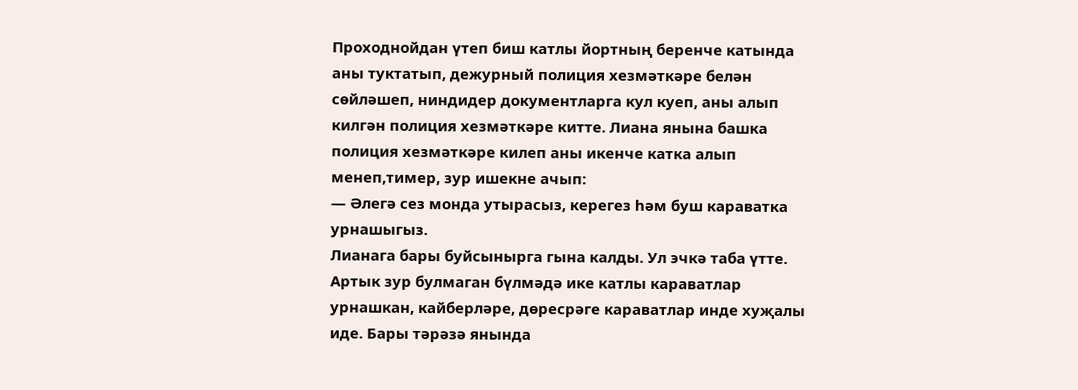Проходнойдан үтеп биш катлы йортның беренче катында аны туктатып, дежурный полиция хезмәткәре белән сөйләшеп, ниндидер документларга кул куеп, аны алып килгән полиция хезмәткәре китте. Лиана янына башка полиция хезмәткәре килеп аны икенче катка алып менеп,тимер, зур ишекне ачып:
— Әлегә сез монда утырасыз, керегез һәм буш караватка урнашыгыз.
Лианага бары буйсынырга гына калды. Ул эчкә таба үтте. Артык зур булмаган бүлмәдә ике катлы караватлар урнашкан, кайберләре, дөресрәге караватлар инде хуҗалы иде. Бары тәрәзә янында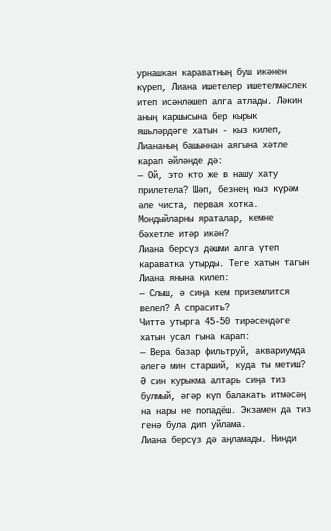урнашкан караватның буш икәнен күреп, Лиана ишетелер ишетелмәслек итеп исәнләшеп алга атлады. Ләкин аның каршысына бер кырык яшьләрдәге хатын - кыз килеп, Лиананың башыннан аягына хәтле карап әйләнде дә:
— Ой, это кто же в нашу хату прилетела? Шәп, безнең кыз күрәм әле чиста, первая хотка. Мондыйларны яраталар, кемне бәхетле итәр икән?
Лиана берсүз дәшми алга үтеп караватка утырды. Теге хатын тагын Лиана янына килеп:
— Слыш, ә сиңа кем приземлится велел? А спрасить?
Читтә утырга 45-50 тирәсендәге хатын усал гына карап:
— Вера базар фильтруй, аквариумда әлегә мин старший, куда ты метиш? Ә син курыкма алтарь сиңа тиз булмый, әгәр күп балакать итмәсәң на нары не попадёш. Экзамен да тиз генә була дип уйлама.
Лиана берсүз дә аңламады. Нинди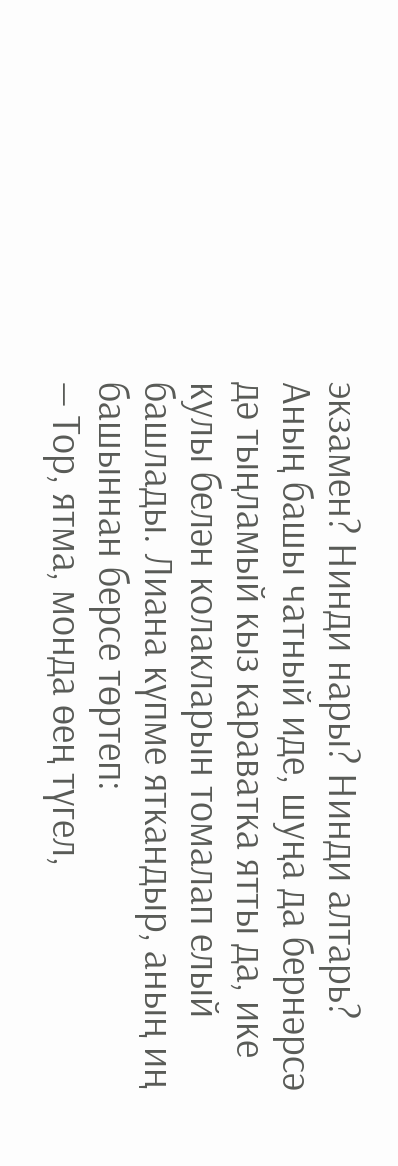экзамен? Нинди нары? Нинди алтарь? Аның башы чатный иде, шуңа да бернәрсә дә тыңламый кыз караватка ятты да, ике кулы белән колакларын томалап елый башлады. Лиана күпме яткандыр, аның иң башыннан берсе төртеп:
— Тор, ятма, монда өең түгел,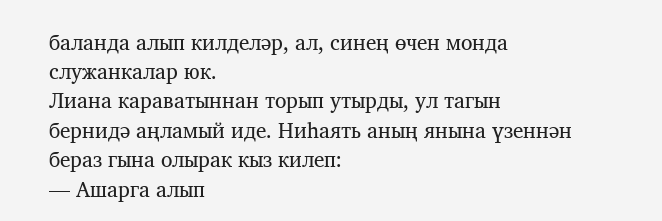баланда алып килделәр, ал, синең өчен монда служанкалар юк.
Лиана караватыннан торып утырды, ул тагын бернидә аңламый иде. Ниһаять аның янына үзеннән бераз гына олырак кыз килеп:
— Ашарга алып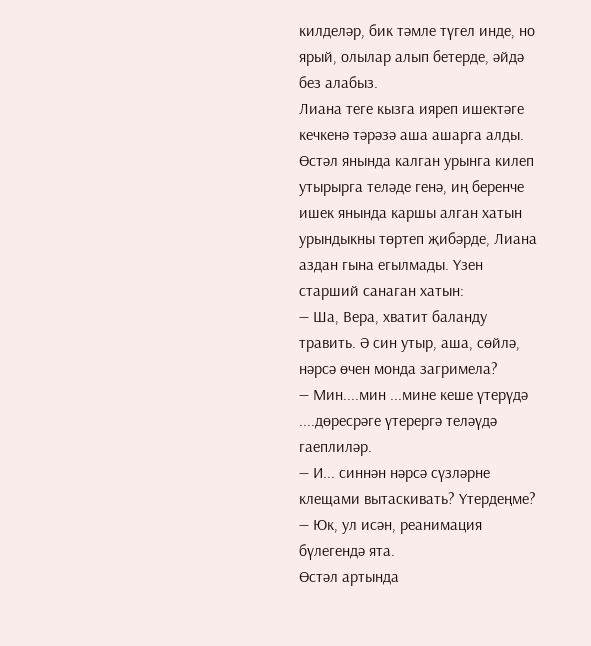килделәр, бик тәмле түгел инде, но ярый, олылар алып бетерде, әйдә без алабыз.
Лиана теге кызга ияреп ишектәге кечкенә тәрәзә аша ашарга алды. Өстәл янында калган урынга килеп утырырга теләде генә, иң беренче ишек янында каршы алган хатын урындыкны төртеп җибәрде, Лиана аздан гына егылмады. Үзен старший санаган хатын:
— Ша, Вера, хватит баланду травить. Ә син утыр, аша, сөйлә, нәрсә өчен монда загримела?
— Мин....мин ...мине кеше үтерүдә ....дөресрәге үтерергә теләүдә гаеплиләр.
— И... синнән нәрсә сүзләрне клещами вытаскивать? Үтердеңме?
— Юк, ул исән, реанимация бүлегендә ята.
Өстәл артында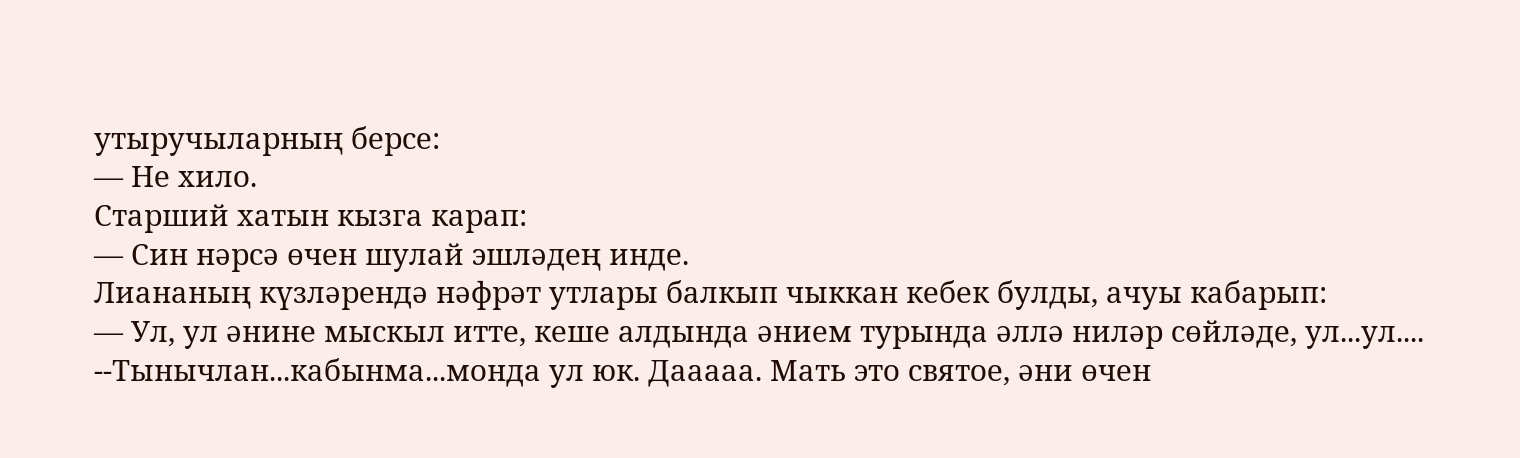утыручыларның берсе:
— Не хило.
Старший хатын кызга карап:
— Син нәрсә өчен шулай эшләдең инде.
Лиананың күзләрендә нәфрәт утлары балкып чыккан кебек булды, ачуы кабарып:
— Ул, ул әнине мыскыл итте, кеше алдында әнием турында әллә ниләр сөйләде, ул...ул....
--Тынычлан...кабынма...монда ул юк. Дааааа. Мать это святое, әни өчен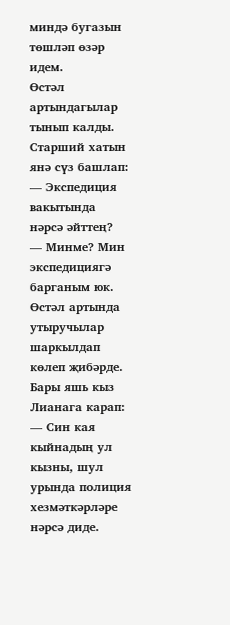миндә бугазын төшләп өзәр идем.
Өстәл артындагылар тынып калды. Старший хатын янә сүз башлап:
— Экспедиция вакытында нәрсә әйттең?
— Минме? Мин экспедициягә барганым юк.
Өстәл артында утыручылар шаркылдап көлеп җибәрде. Бары яшь кыз Лианага карап:
— Син кая кыйнадың ул кызны, шул урында полиция хезмәткәрләре нәрсә диде.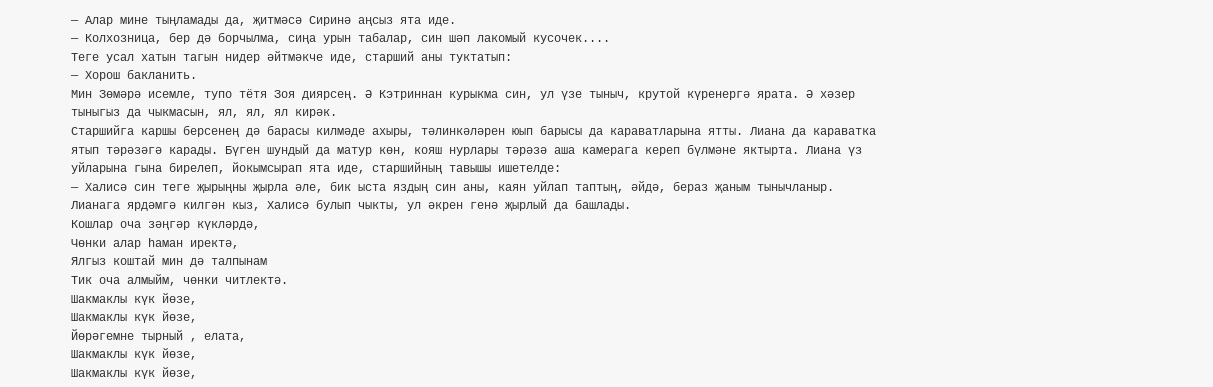— Алар мине тыңламады да, җитмәсә Сиринә аңсыз ята иде.
— Колхозница, бер дә борчылма, сиңа урын табалар, син шәп лакомый кусочек....
Теге усал хатын тагын нидер әйтмәкче иде, старший аны туктатып:
— Хорош бакланить.
Мин Зөмәрә исемле, тупо тётя Зоя диярсең. Ә Кэтриннан курыкма син, ул үзе тыныч, крутой күренергә ярата. Ә хәзер тыныгыз да чыкмасын, ял, ял, ял кирәк.
Старшийга каршы берсенең дә барасы килмәде ахыры, тәлинкәләрен юып барысы да караватларына ятты. Лиана да караватка ятып тәрәзәгә карады. Бүген шундый да матур көн, кояш нурлары тәрәзә аша камерага кереп бүлмәне яктырта. Лиана үз уйларына гына бирелеп, йокымсырап ята иде, старшийның тавышы ишетелде:
— Халисә син теге җырыңны җырла әле, бик ыста яздың син аны, каян уйлап таптың, әйдә, бераз җаным тынычланыр.
Лианага ярдәмгә килгән кыз, Халисә булып чыкты, ул әкрен генә җырлый да башлады.
Кошлар оча зәңгәр күкләрдә,
Чөнки алар һаман иректә,
Ялгыз коштай мин дә талпынам
Тик оча алмыйм, чөнки читлектә.
Шакмаклы күк йөзе,
Шакмаклы күк йөзе,
Йөрәгемне тырный , елата,
Шакмаклы күк йөзе,
Шакмаклы күк йөзе,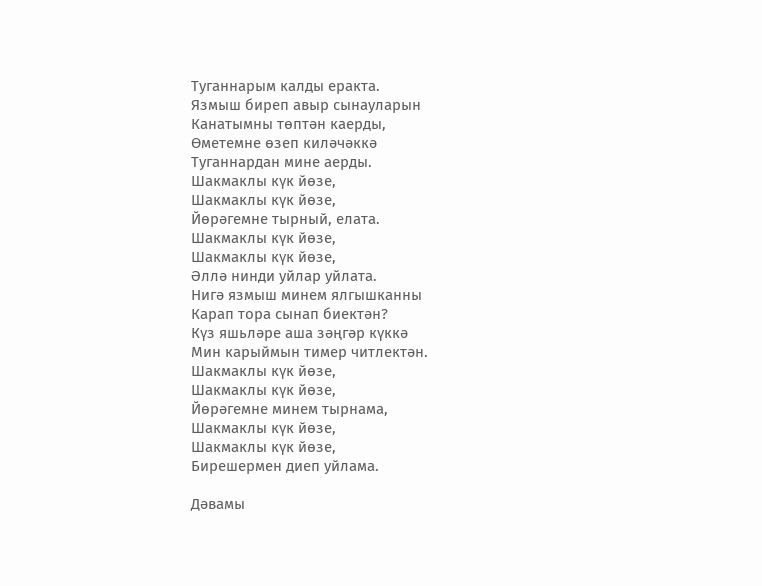Туганнарым калды еракта.
Язмыш биреп авыр сынауларын
Канатымны төптән каерды,
Өметемне өзеп киләчәккә
Туганнардан мине аерды.
Шакмаклы күк йөзе,
Шакмаклы күк йөзе,
Йөрәгемне тырный, елата.
Шакмаклы күк йөзе,
Шакмаклы күк йөзе,
Әллә нинди уйлар уйлата.
Нигә язмыш минем ялгышканны
Карап тора сынап биектән?
Күз яшьләре аша зәңгәр күккә
Мин карыймын тимер читлектән.
Шакмаклы күк йөзе,
Шакмаклы күк йөзе,
Йөрәгемне минем тырнама,
Шакмаклы күк йөзе,
Шакмаклы күк йөзе,
Бирешермен диеп уйлама.

Дәвамы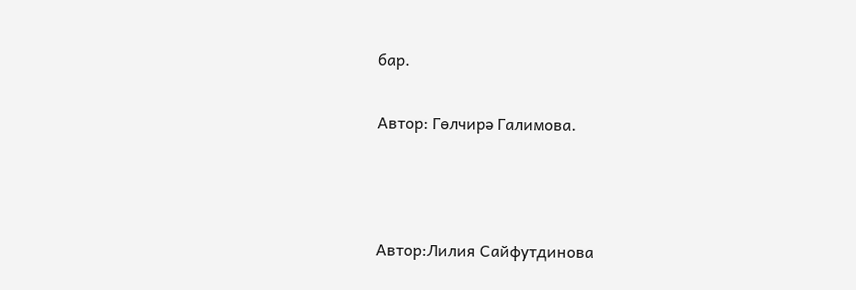бар.

Автор: Гөлчирә Галимова.



Автор:Лилия Сайфутдинова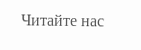Читайте нас